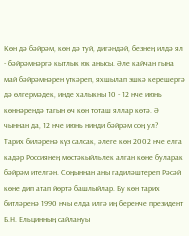Көн дә бәйрәм, көн дә туй, дигәндәй, безнең илдә ял - бәйрәмнәргә кытлык юк анысы. Әле кайчан гына май бәйрәмнәрен үткәреп, яхшылап эшкә керешергә дә өлгермәдек, инде халыкны 10 - 12 нче июнь көннәрендә тагын өч көн тоташ яллар көтә. Ә чыннан да, 12 нче июнь нинди бәйрәм соң ул?
Тарих биләренә күз салсак, әлеге көн 2002 нче елга кадәр Россиянең мөстәкыйльлек алган көне буларак бәйрәм ителгән. Соңыннан аны гадиләштереп Рәсәй көне дип атап йөртә башлыйлар. Бу көн тарих битләренә 1990 нчы елда илгә иң беренче президент Б.Н. Ельцинның сайлануы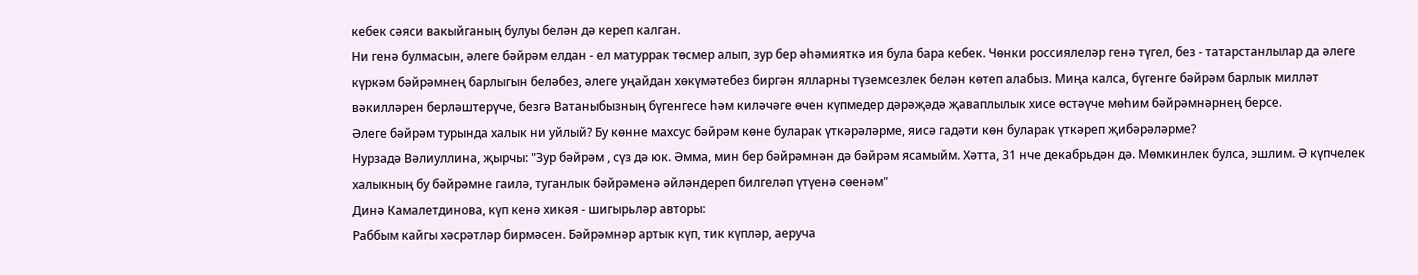кебек сәяси вакыйганың булуы белән дә кереп калган.
Ни генә булмасын, әлеге бәйрәм елдан - ел матуррак төсмер алып, зур бер әһәмияткә ия була бара кебек. Чөнки россиялеләр генә түгел, без - татарстанлылар да әлеге күркәм бәйрәмнең барлыгын беләбез, әлеге уңайдан хөкүмәтебез биргән ялларны түземсезлек белән көтеп алабыз. Миңа калса, бүгенге бәйрәм барлык милләт вәкилләрен берләштерүче, безгә Ватаныбызның бүгенгесе һәм киләчәге өчен күпмедер дәрәҗәдә җаваплылык хисе өстәүче мөһим бәйрәмнәрнең берсе.
Әлеге бәйрәм турында халык ни уйлый? Бу көнне махсус бәйрәм көне буларак үткәрәләрме, яисә гадәти көн буларак үткәреп җибәрәләрме?
Нурзадә Вәлиуллина, җырчы: "Зур бәйрәм , сүз дә юк. Әмма, мин бер бәйрәмнән дә бәйрәм ясамыйм. Хәтта, 31 нче декабрьдән дә. Мөмкинлек булса, эшлим. Ә күпчелек халыкның бу бәйрәмне гаилә, туганлык бәйрәменә әйләндереп билгеләп үтүенә сөенәм"
Динә Камалетдинова, күп кенә хикәя - шигырьләр авторы:
Раббым кайгы хәсрәтләр бирмәсен. Бәйрәмнәр артык күп, тик күпләр, аеруча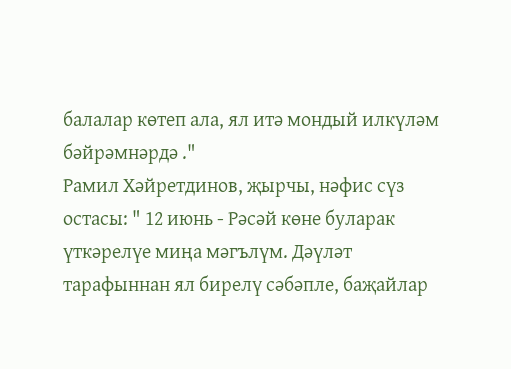балалар көтеп ала, ял итә мондый илкүләм бәйрәмнәрдә ."
Рамил Хәйретдинов, җырчы, нәфис сүз остасы: " 12 июнь - Рәсәй көне буларак үткәрелүе миңа мәгълүм. Дәүләт тарафыннан ял бирелү сәбәпле, баҗайлар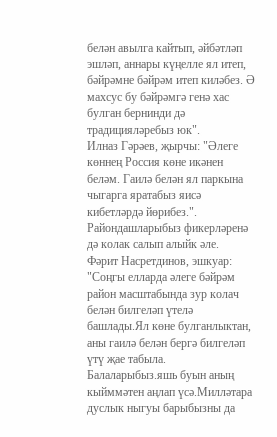белән авылга кайтып, әйбәтләп эшләп, аннары күңелле ял итеп, бәйрәмне бәйрәм итеп киләбез. Ә махсус бу бәйрәмгә генә хас булган бернинди дә традицияләребыз юк".
Илназ Гәрәев, җырчы: "Әлеге көннең Россия көне икәнен беләм. Гаилә белән ял паркына чыгарга яратабыз яисә кибетләрдә йөрибез.".
Райондашларыбыз фикерләренә дә колак салып алыйк әле.
Фәрит Насретдинов, эшкуар: "Соңгы елларда әлеге бәйрәм район масштабында зур колач белән билгеләп үтелә башлады.Ял көне булганлыктан, аны гаилә белән бергә билгеләп үтү җае табыла. Балаларыбыз.яшь буын аның кыйммәтен аңлап үсә.Милләтара дуслык ныгуы барыбызны да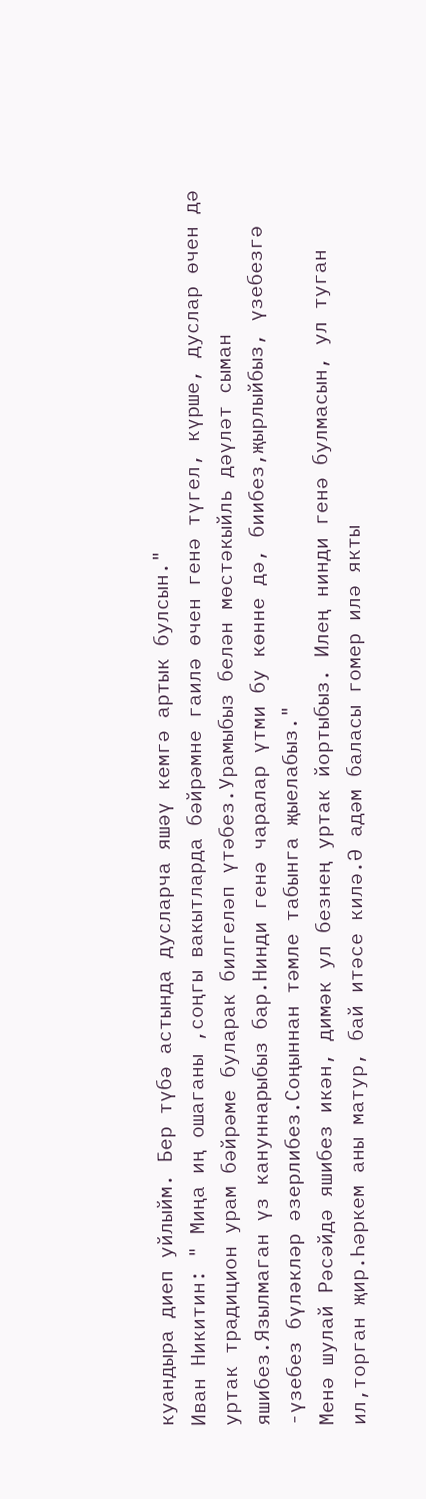куандыра диеп уйлыйм. Бер түбә астында дусларча яшәү кемгә артык булсын."
Иван Никитин: " Миңа иң ошаганы ,соңгы вакытларда бәйрәмне гаилә өчен генә түгел, күрше, дуслар өчен дә уртак традицион урам бәйрәме буларак билгеләп үтәбез.Урамыбыз белән мөстәкыйль дәүләт сыман яшибез.Язылмаган үз кануннарыбыз бар.Нинди генә чаралар үтми бу көнне дә, биибез,җырлыйбыз, үзебезгә -үзебез бүләкләр әзерлибез.Соңыннан тәмле табынга җыелабыз."
Менә шулай Рәсәйдә яшибез икән, димәк ул безнең уртак йортыбыз. Илең нинди генә булмасын, ул туган ил,торган җир.Һәркем аны матур, бай итәсе килә.Ә адәм баласы гомер илә якты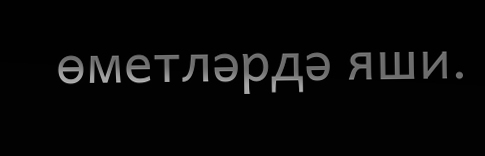өметләрдә яши.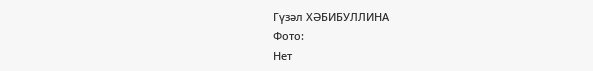Гүзәл ХӘБИБУЛЛИНА
Фото:
Нет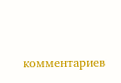комментариев